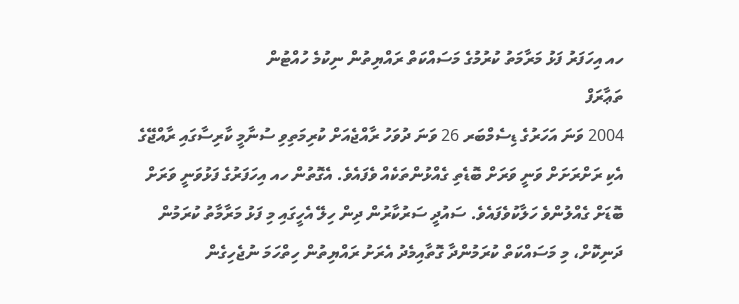ހއ އިހަފަރު ފަޅު މަރާމަތު ކުރުމުގެ މަސައްކަތް ރައްޔިތުން ނިކުމެ ހުއްޓުން
ތަޢާރަފް
2004 ވަނަ އަހަރުގެ ޑިސެމްބަރ 26 ވަނަ ދުވަހު ރާއްޖެއަށް ކުރިމަތިވި ސުނާމީ ކާރިސާގައި ރާއްޖޭގެ އެކި ރަށްރަށަށް ވަނީ ވަރަށް ބޮޑެތި ގެއްޅުންތަކެއް ވެފައެވެ. އެގޮތުން ހއ އިހަފަރުގެ ފަޅުވަނީ ވަރަށް ބޮޑަށް ގެއްލުންވެ ހަލާކުވެފައެވެ. ސައުދީ ސަރުކާރުން ދިން ހިލޭ އެހީގައި މި ފަޅު މަރާމާތު ކުރަމުން ދަނިކޮށް، މި މަސައްކަތް ކުރަމުންދާ ގޮތާއިމެދު އެރަށު ރައްޔިތުން ހިތްހަމަ ނުޖެހިގެން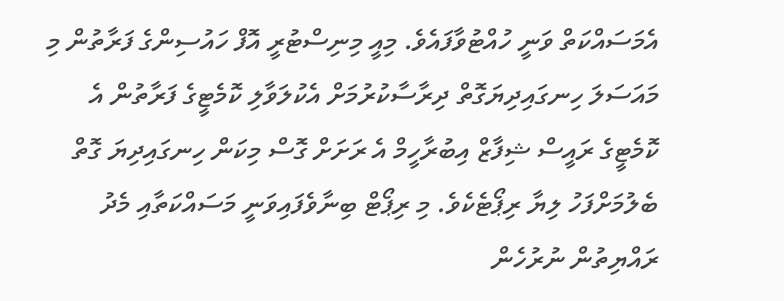އެމަސައްކަތް ވަނީ ހުއްޓުވާފައެވެ. މިއީ މިނިސްޓުރީ އޮފް ހައުސިންގެ ފަރާތުން މި މައަސަލަ ހިނގައިދިޔަގޮތް ދިރާސާކުރުމަށް އެކުލަވާލި ކޮމެޓީގެ ފަރާތުން އެ ކޮމެޓީގެ ރައީސް ޝިފާޒް އިބުރާހީމް އެ ރަށަށް ގޮސް މިކަން ހިނގައިދިޔަ ގޮތް ބެލުމަށްފަހު ލިޔާ ރިޕޯޓެކެވެ. މި ރިޕޯޓް ބިނާވެފައިވަނީ މަސައްކަތާއި މެދު ރައްޔިތުން ނުރުހެން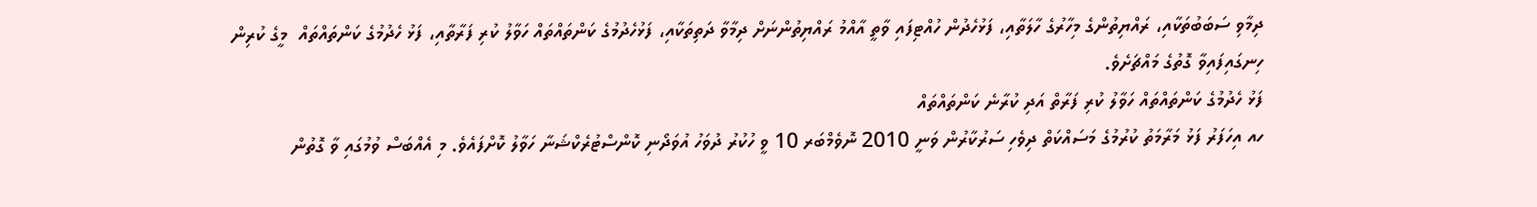ދިމާވި ސަބަބުތަކާއި، ރައްޔިތުންގެ މިހާރުގެ ހާލަތާއި، ފަޅުހެދުން ހުއްޓިފައި ވާތީ އާއްމު ރައްޔިތުންނަށް ދިމާވާ ދަތިތަކާއި، ފަޅުހެދުމުގެ ކަންތައްތައް ހަވާލު ކުރި ފަރާތާއި، ފަޅު ހެދުމުގެ ކަންތައްތައް  މީގެ ކުރިން ހިނގައިފައިވާ ގޮތުގެ މައްޗަށެވެ.
ފަޅު ހެދުމުގެ ކަންތައްތައް ހަވާލު ކުރި ފަރާތް އަދި ކުރާނެ ކަންތައްތައް
ހއ އިހަފަރު ފަޅު މަރާމަތު ކުރުމުގެ މަސައްކަތް ދިވެހި ސަރުކާރުން ވަނީ 2010 ނޮވެމްބަރ 10 ވީ ހުކުރު ދުވަހު އުވަދޯނި ކޮންސްޓުރެކްޝަނާ ހަވާލު ކޮށްފައެވެ. މި އެއްބަސް ވުމުގައި ވާ ގޮތުން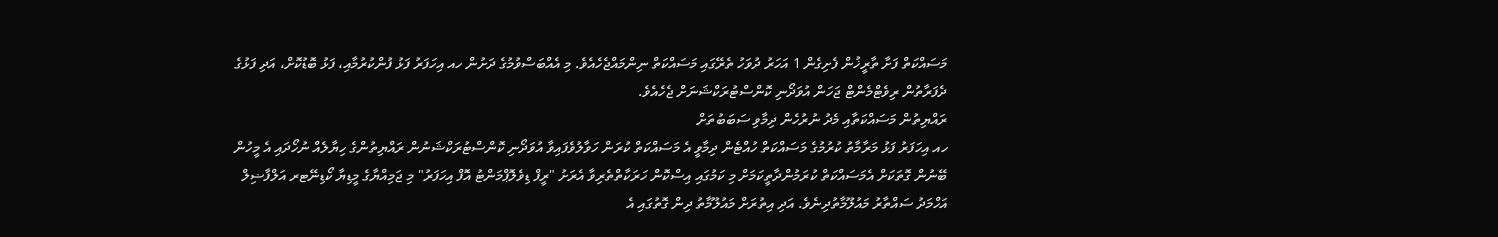މަސައްކަތް ފަށާ ތާރީޚުން ފެށިގެން 1 އަހަރު ދުވަހު ތެރޭގައި މަސައްކަތް ނިންމައްޖެހެއެވެ. މި އެއްބަސްވުމުގެ ދަށުން ހއ އިހަފަރު ފަޅު ފުންކުރުމާއި، ފަޅު ބޮޑުކޮށް، އަދި ފަޅުގެ ދެފަރާތުން ރިވެޓްމެންޓް ޖަހަން އުވަދޯނި ކޮންސްޓުރަކްޝަނަށް ޖެހެއެވެ.
ރައްޔިތުން މަސައްކަތާއި މެދު ނުރުހެން ދިމާވި ސަބަބުތަށް
ހއ އިހަފަރު ފަޅު މަރާމާތު ކުރުމުގެ މަސައްކަތް ހުއްޓެން ދިމާވީ އެ މަސައްކަތް ކުރަން ހަވާލުވެފައިވާ އުވަދޯނި ކޮންސްޓުރަކްޝަނުން ރައްޔިތުންގެ ހިޔާލެއް ނުހޯދައި އެ މީހުން ބޭނުން ގޮތަކަށް އެމަސައްކަތް ކުރަމުންދާތީކަމަށް މި ކަމުގައި އިސްކޮން ހަރަކާތްތެރިވާ އެރަށު "ރީފް ޑިވެލޮޕްމަންޓު އޮފް އިހަފަރު" މި ޖަމިއްޔާގެ މީޑިޔާ ކޯޑިނޭޓރ އަލްފާޟިލް އަހްމަދު ސައްތާރު މައުލޫމާތުދިނެވެ. އަދި އިތުރަށް މައުލޫމާތު ދިން ގޮތުގައި އެ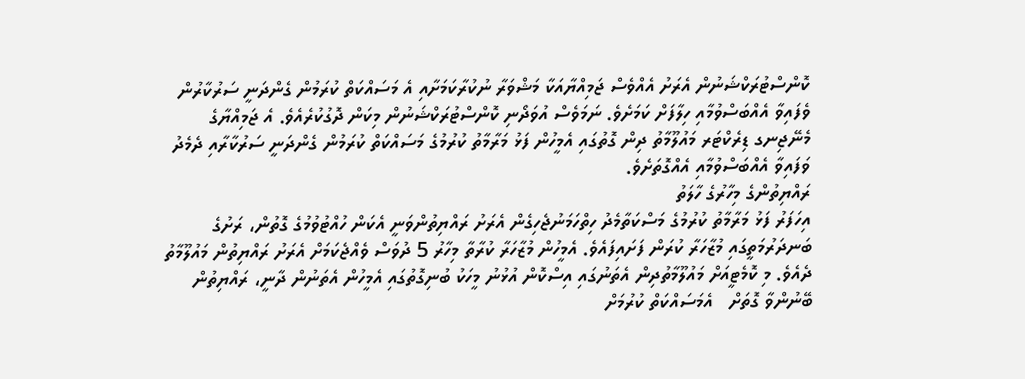ކޮންސްޓުރަކްޝަނުން އެރަށު އެއްވެސް ޖަމިއްޔާއަކާ މަޝްވަރާ ނުކުރާކަމަށާއި އެ މަސައްކަތް ކުރަމުން ގެންދަނީ ސަރުކާރުން ވެފައިވާ އެއްބަސްވުމާއި ހިލާފަށް ކަމަށެވެ. ނަމަވެސް އުވަދޯނި ކޮންސްޓުރަކްޝަނުން މިކަން ދޮގުކުރެއެވެ. އެ ޖަމިއްޔާގެ މެނޭޖިނގ ޑިރެކްޓަރ މައުލޫމާތު ދިން ގޮތުގައި އެމީހުން ފަޅު މަރާމާތު ކުރުމުގެ މަސައްކަތް ކުރަމުން ގެންދަނީ ސަރުކާރާއި ދެމެދު ވަފައިވާ އެއްބަސްވުމާއި އެއްގޮތަށެވެ.
ރައްޔިތުންގެ މިހާރުގެ ހާލަތު
އިހަފަރު ފަޅު މަރާމާތު ކުރުމުގެ މަސްކަތާމެދު ހިތްހަމަނުޖެހިގެން އެރަށު ރައްޔިތުންވަނީ އެކަން ހުއްޓުވުމުގެ ގޮތުން، ރަށުގެ ބަނދަރުމަތީގައި މުޒާހަރާ ކުރަން ފަށައިފައެވެ. އެމީހުން މުޒާހަރާ ކުރާތާ މިހާރު 5 ދުވަސް ވެއްޖެކަމަށް އެރަށު ރައްޔިތުން މައުލޫމާތު ދެއެވެ. މި ކޮމެޓީއަށް މައުލޫމާތުދިން އެތަނުގައި އިސްކޮން އުޅުނު މީހަކު ބުނިގޮތުގައި އެމީހުން އެތަނުން ދާނީ، ރައްޔިތުން ބޭނުންވާ ގޮތަށް   އެމަސައްކަތް ކުރުމަށް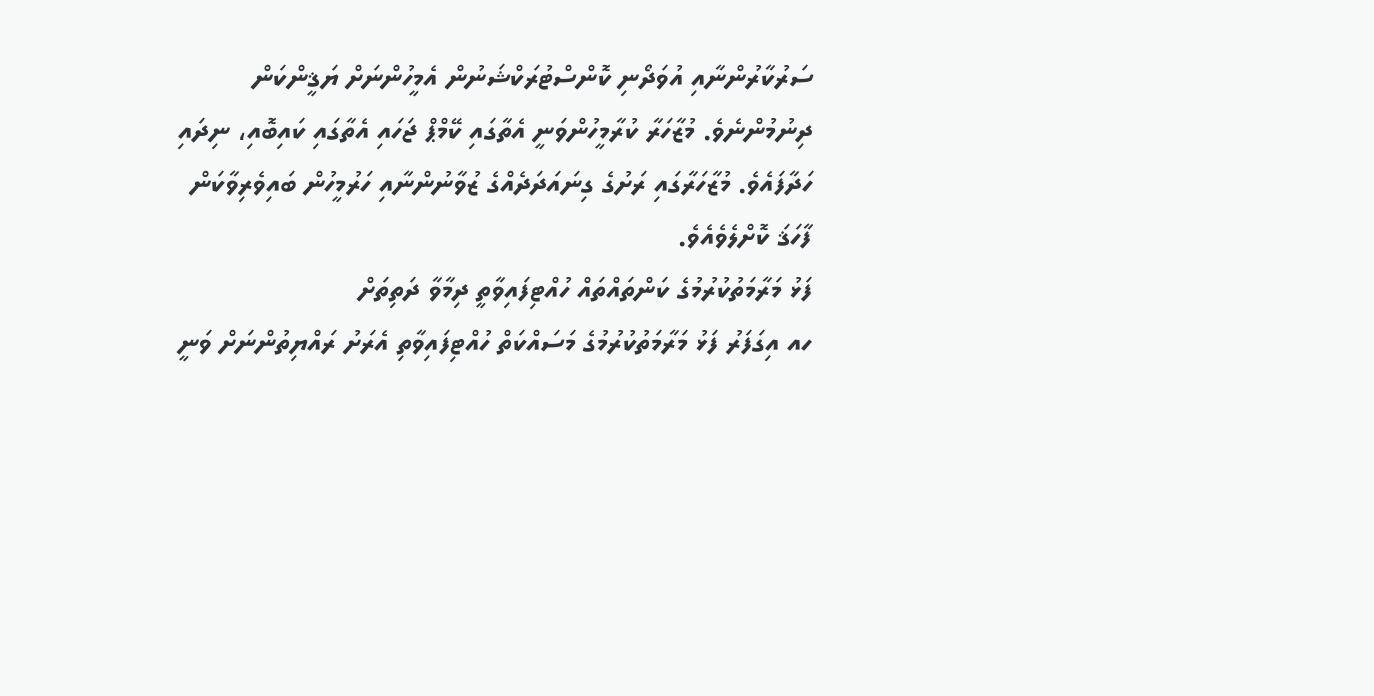ސަރުކާރުންނާއި އުވަދޯނި ކޮންސްޓުރަކްޝަނުން އެމީހުންނަށް ޔަޤީންކަން ދިނުމުންނެވެ. މުޒާހަރާ ކުރާމީހުންވަނީ އެތާގައި ކޭމްޕް ޖަހައި އެތާގައި ކައިބޮއި، ނިދައި ހަދާފައެވެ. މުޒާހަރާގައި ރަށުގެ ގިނައަދަދެއްގެ ޒުވާނުންނާއި ހަރުމީހުން ބައިވެރިވާކަން ފާހަޤަ ކޮށްލެވެއެވެ.
ފަޅު މަރާމަތުކުރުމުގެ ކަންތައްތައް ހުއްޓިފައިވާތީ ދިމާވާ ދަތިތަށް
ހއ އިގަފަރު ފަޅު މަރާމަތުކުރުމުގެ މަސައްކަތް ހުއްޓިފައިވާތި އެރަށު ރައްޔިތުންނަށް ވަނީ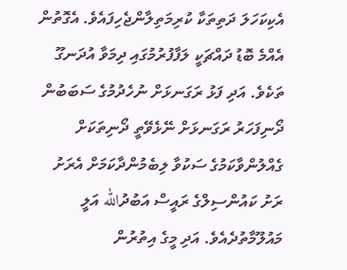އެކިކަހަލަ ދަތިތަކާ ކުރިމަތިލާންޖެހިފައެވެ. އެގޮތުން އެއްމެ ބޮޑު ދައްޗަކީ ލަފާފުރުމުގައި ދިމަވާ އުދަނގޫ ތަކެވެ. އަދި ފަޅު ރަގަނޅަށް ނުހެދުމުގެ ސަބަބުން ދޯނިފަހަރު ރަގަނޅަށް ނޭޅެވޭތީ ދޯނިތަކަށް ގެއްލުންވާކަމުގެ ސަކުވާ ލިބެމުންދާކަމަށް އެރަށު ރަށު ކައުންސިލްގެ ރައީސް އަބުދުالله އަލީ މައުލޫމާތުދެއެވެ. އަދި މީގެ އިތުރުން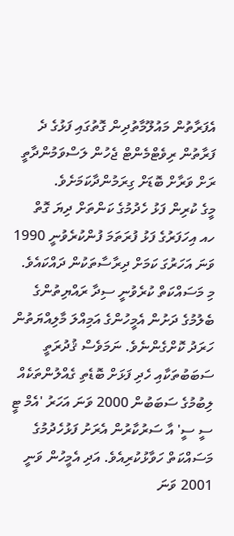އެފަރާތުން މައުލޫމާތުދިން ގޮތުގައި ފަޅުގެ ދެ ފަރާތުން ރިވެޓްމެންޓް ޖެހުން ލަސްވަމުންދާތީ ރަށް ވަރާށް ބޮޑަށް ގިރަމުންދާކަމަށެވެ.
މީގެ ކުރިން ފަޅު ހެދުމުގެ ކަންތަށް ދިޔަ ގޮތް
ހއ އިހަފަރުގެ ފަޅު ފުރަތަމަ ފުންކުރެވުނީ 1990 ވަނަ އަހަރުގަ ކަމަށް ދިރާސާތަކުން ދައްކައެވެ. މި މަސައްކަތް ކުރެވުނީ ސިދާ ރައްޔިތުންގެ ބެލުމުގެ ދަށުން އެމީހުންގެ އަމިއްލަ މާލިއްޔަތުން ހަރަދު ކޮށްގެންނެވެ. ނަމަވެސް ޤުދުރަތީ ސަބަބުތަކާއި ހެދި ފަޅަށް ބޮޑެތި ގެއްލުންތަކެއް ލިބުމުގެ ސަބަބުން 2000 ވަނަ އަހަރު 'އެމް ޓީ ސީ ސީ' އާ ސަރުކާރުން އެރަށު ފަޅުހެދުމުގެ މަސައްކަތް ހަވާޅުކުރިއެވެ. އަދި އެމީހުން ވަނީ 2001 ވަނަ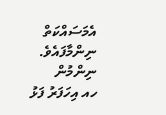އެމަސައްކަތް ނިންމާފައެވެ.
ނިންމުން
ހއ އިހަފަރު ފަޅު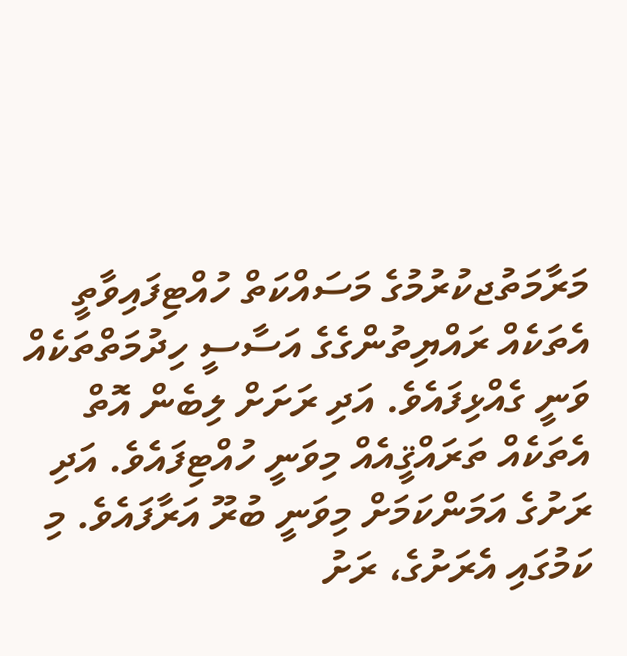މަރާމަތުޖކުރުމުގެ މަސައްކަތް ހުއްޓިފައިވާތީ އެތަކެއް ރައްޔިތުންގެގެ އަސާސީ ހިދުމަތްތަކެއް ވަނީ ގެއްޅިފައެވެ. އަދި ރަށަށް ލިބެން އޮތް އެތަކެއް ތަރައްޤީއެއް މިވަނީ ހުއްޓިފައެވެ. އަދި ރަށުގެ އަމަންކަމަށް މިވަނީ ބުރޫ އަރާފައެވެ. މި ކަމުގައި އެރަށުގެ، ރަށު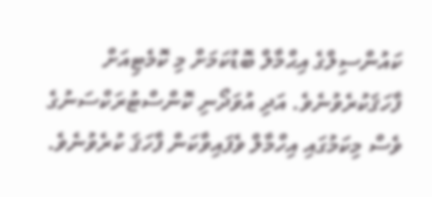ކައުންސިލްގެ އިޙްމާލް ބޮޑުކަމަށް މި ކޮމެޓިއަށް ފާހަޤަކުރެވުނެވެ. އަދި އުވަދޯނި ކޮންސްޓުރަކްސަނުގެ ވެސް މިކަމުގައި އިހްމާލް ވެފައިވާކަން ފާހަޤަ ކުރެވުނެވެ.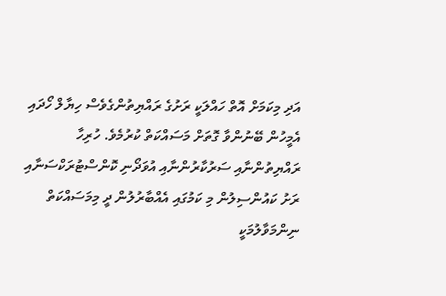އަދި މިކަމަށް އޮތް ހައްލަކީ ރަށުގެ ރައްޔިތުންގެވެސް ހިޔާލް ހޯދައި އެމީހުން ބޭނުންވާ ގޮތަށް މަސައްކަތް ކުރުމެވެ. ހުރިހާ ރައްޔިތުންނާއި ސަރުކާރުންނާއި އުވަދޯނި ކޮންސްޓުރަކްސަނާއި ރަށު ކައުންސިލުން މި ކަމުގައި އެއްބާރުލުން ދީ މިމަސައްކަތް ނިންމަވާލުމަކީ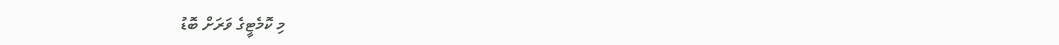މި ކޮމެޓީގެ ވަރަށް ބޮޑު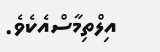އިލްތިމާސްއެކެވެ.